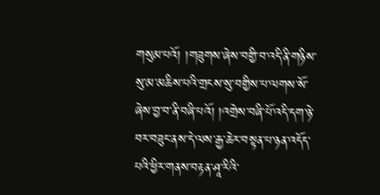གསུམ་པའོ། །གཟུགས་ཞེས་བགྱི་བ་འདི་ནི་གཉིས་སུ་མ་མཆིས་པའི་གྲངས་སུ་བགྱིས་པ་ལགས་སོ་ཞེས་བྱ་བ་ནི་བཞི་པའོ། །འགྲེས་བཞི་པོ་འདི་དག་ཉེ་བར་བཟུང་ནས་དེ་ལས་རྒྱ་ཆེར་བསྟན་པ་ཉན་འདོད་པའི་ཕྱིར་གནས་བརྟན་ཤཱ་རིའི་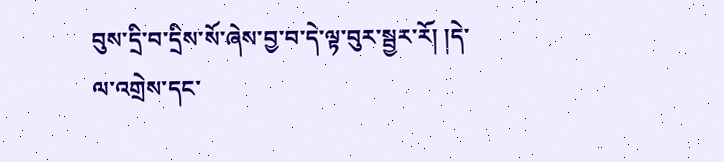བུས་དྲི་བ་དྲིས་སོ་ཞེས་བྱ་བ་དེ་ལྟ་བུར་སྦྱར་རོ། །དེ་ལ་འགྲེས་དང་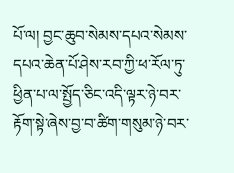པོ་ལ། བྱང་ཆུབ་སེམས་དཔའ་སེམས་དཔའ་ཆེན་པོ་ཤེས་རབ་ཀྱི་ཕ་རོལ་ཏུ་ཕྱིན་པ་ལ་སྤྱོད་ཅིང་འདི་ལྟར་ཉེ་བར་རྟོག་སྟེ་ཞེས་བྱ་བ་ཚིག་གསུམ་ཉེ་བར་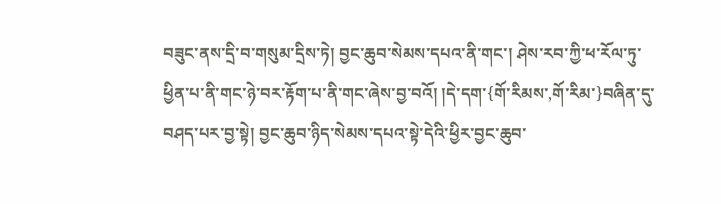བཟུང་ནས་དྲི་བ་གསུམ་དྲིས་ཏེ། བྱང་ཆུབ་སེམས་དཔའ་ནི་གང་། ཤེས་རབ་ཀྱི་ཕ་རོལ་ཏུ་ཕྱིན་པ་ནི་གང་ཉེ་བར་རྟོག་པ་ནི་གང་ཞེས་བྱ་བའོ། །དེ་དག་{གོ་རིམས་,གོ་རིམ་}བཞིན་དུ་བཤད་པར་བྱ་སྟེ། བྱང་ཆུབ་ཉིད་སེམས་དཔའ་སྟེ་དེའི་ཕྱིར་བྱང་ཆུབ་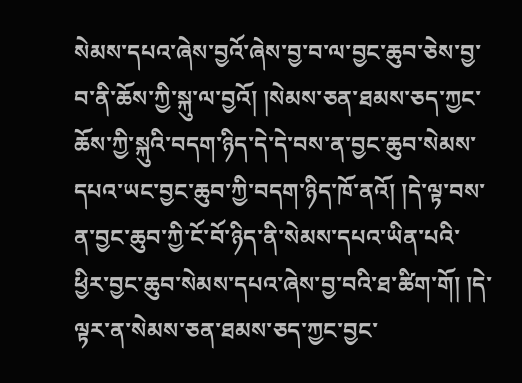སེམས་དཔའ་ཞེས་བྱའོ་ཞེས་བྱ་བ་ལ་བྱང་ཆུབ་ཅེས་བྱ་བ་ནི་ཆོས་ཀྱི་སྐུ་ལ་བྱའོ། །སེམས་ཅན་ཐམས་ཅད་ཀྱང་ཆོས་ཀྱི་སྐུའི་བདག་ཉིད་དེ་དེ་བས་ན་བྱང་ཆུབ་སེམས་དཔའ་ཡང་བྱང་ཆུབ་ཀྱི་བདག་ཉིད་ཁོ་ནའོ། །དེ་ལྟ་བས་ན་བྱང་ཆུབ་ཀྱི་ངོ་བོ་ཉིད་ནི་སེམས་དཔའ་ཡིན་པའི་ཕྱིར་བྱང་ཆུབ་སེམས་དཔའ་ཞེས་བྱ་བའི་ཐ་ཚིག་གོ། །དེ་ལྟར་ན་སེམས་ཅན་ཐམས་ཅད་ཀྱང་བྱང་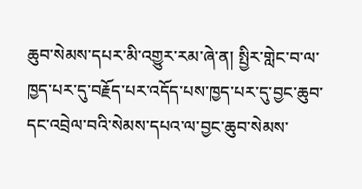ཆུབ་སེམས་དཔར་མི་འགྱུར་རམ་ཞེ་ན། སྤྱིར་གླེང་བ་ལ་ཁྱད་པར་དུ་བརྗོད་པར་འདོད་པས་ཁྱད་པར་དུ་བྱང་ཆུབ་དང་འབྲེལ་བའི་སེམས་དཔའ་ལ་བྱང་ཆུབ་སེམས་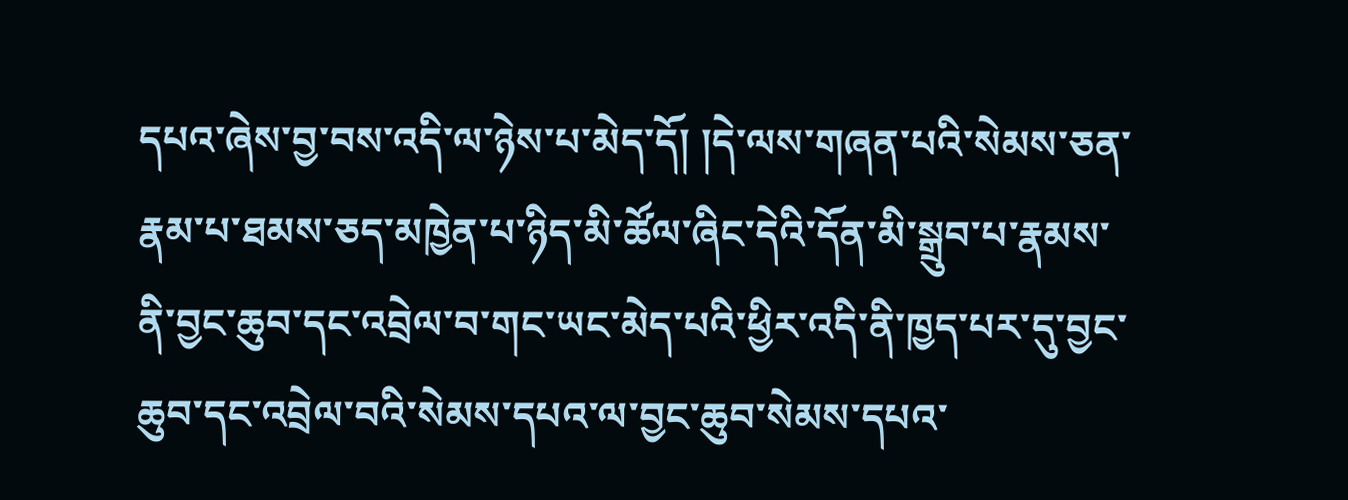དཔའ་ཞེས་བྱ་བས་འདི་ལ་ཉེས་པ་མེད་དོ། །དེ་ལས་གཞན་པའི་སེམས་ཅན་རྣམ་པ་ཐམས་ཅད་མཁྱེན་པ་ཉིད་མི་ཚོལ་ཞིང་དེའི་དོན་མི་སྒྲུབ་པ་རྣམས་ནི་བྱང་ཆུབ་དང་འབྲེལ་བ་གང་ཡང་མེད་པའི་ཕྱིར་འདི་ནི་ཁྱད་པར་དུ་བྱང་ཆུབ་དང་འབྲེལ་བའི་སེམས་དཔའ་ལ་བྱང་ཆུབ་སེམས་དཔའ་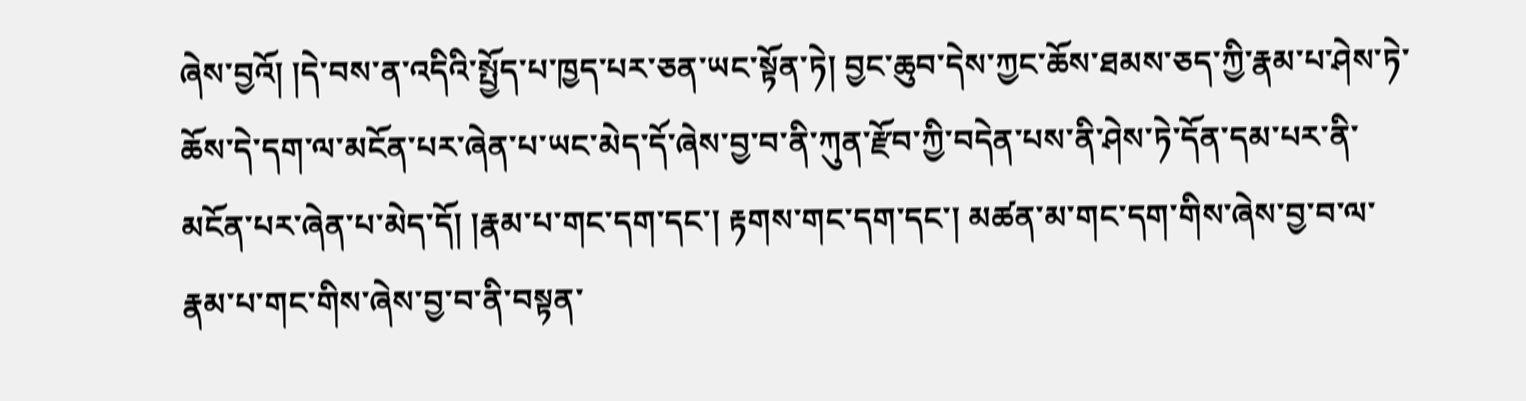ཞེས་བྱའོ། །དེ་བས་ན་འདིའི་སྤྱོད་པ་ཁྱད་པར་ཅན་ཡང་སྟོན་ཏེ། བྱང་ཆུབ་དེས་ཀྱང་ཆོས་ཐམས་ཅད་ཀྱི་རྣམ་པ་ཤེས་ཏེ་ཆོས་དེ་དག་ལ་མངོན་པར་ཞེན་པ་ཡང་མེད་དོ་ཞེས་བྱ་བ་ནི་ཀུན་རྫོབ་ཀྱི་བདེན་པས་ནི་ཤེས་ཏེ་དོན་དམ་པར་ནི་མངོན་པར་ཞེན་པ་མེད་དོ། །རྣམ་པ་གང་དག་དང་། རྟགས་གང་དག་དང་། མཚན་མ་གང་དག་གིས་ཞེས་བྱ་བ་ལ་རྣམ་པ་གང་གིས་ཞེས་བྱ་བ་ནི་བསྟན་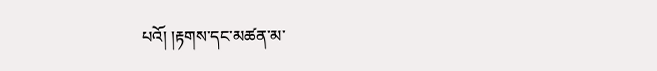པའོ། །རྟགས་དང་མཚན་མ་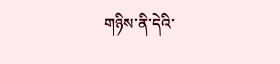གཉིས་ནི་དེའི་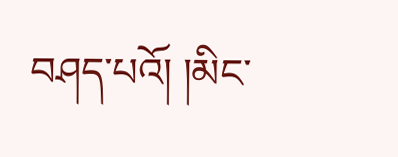བཤད་པའོ། །མིང་